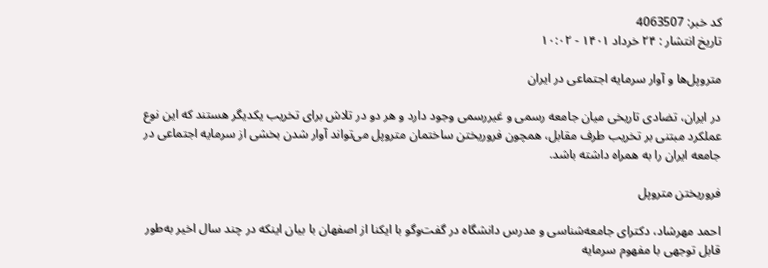کد خبر: 4063507
تاریخ انتشار : ۲۴ خرداد ۱۴۰۱ - ۱۰:۰۲

متروپل‌ها و آوار سرمایه اجتماعی در ایران

در ایران، تضادی تاریخی میان جامعه رسمی و غیررسمی وجود دارد و هر دو در تلاش برای تخریب یکدیگر هستند که این نوع عملکرد مبتنی بر تخریب طرف مقابل، همچون فروریختن ساختمان متروپل می‌تواند آوار شدن بخشی از سرمایه اجتماعی در جامعه ایران را به همراه داشته باشد.

فروریختن متروپل

احمد مهرشاد، دکترای جامعه‌شناسی و مدرس دانشگاه در گفت‌وگو با ایکنا از اصفهان با بیان اینکه در چند سال اخیر به‌طور قابل توجهی با مفهوم سرمایه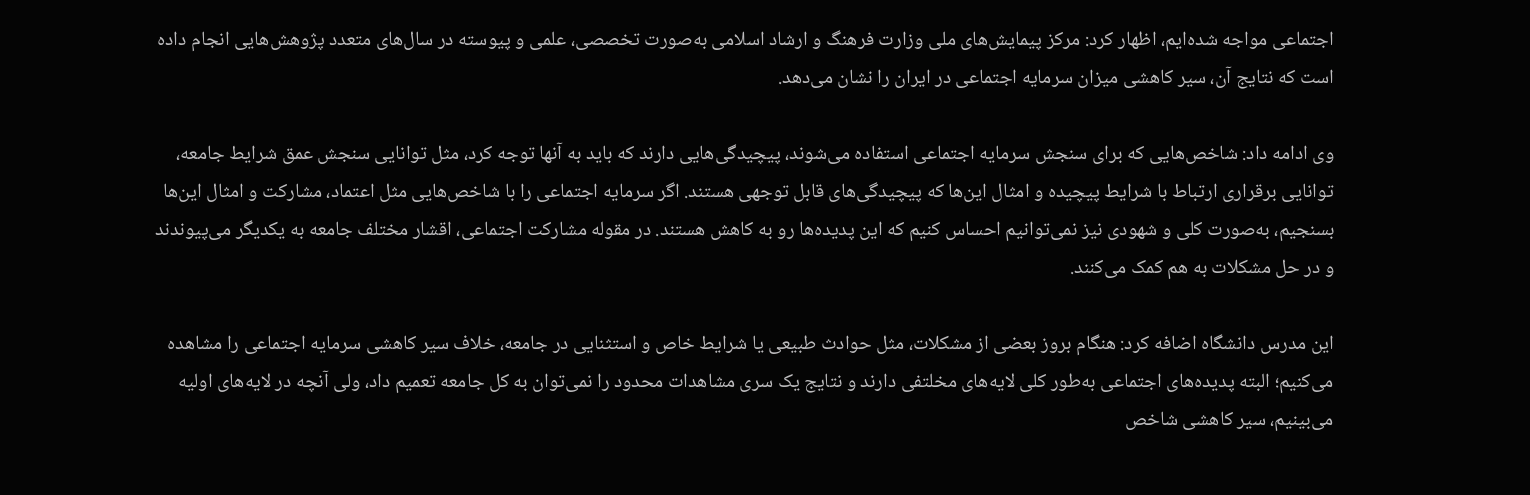اجتماعی مواجه شده‌ایم، اظهار کرد: مرکز پیمایش‌های ملی وزارت فرهنگ و ارشاد اسلامی به‌صورت تخصصی، علمی و پیوسته در سال‌های متعدد پژوهش‌هایی انجام داده است که نتایج آن، سیر کاهشی میزان سرمایه اجتماعی در ایران را نشان می‌دهد.

وی ادامه داد: شاخص‌هایی که برای سنجش سرمایه اجتماعی استفاده می‌شوند، پیچیدگی‌هایی دارند که باید به آنها توجه کرد، مثل توانایی سنجش عمق شرایط جامعه، توانایی برقراری ارتباط با شرایط پیچیده و امثال این‌ها که پیچیدگی‌های قابل توجهی هستند. اگر سرمایه اجتماعی را با شاخص‌هایی مثل اعتماد، مشارکت و امثال این‌ها بسنجیم، به‌صورت کلی و شهودی نیز نمی‌توانیم احساس کنیم که این پدیده‌ها رو به کاهش هستند. در مقوله مشارکت اجتماعی، اقشار مختلف جامعه به یکدیگر می‌پیوندند و در حل مشکلات به هم کمک می‌کنند.

این مدرس دانشگاه اضافه کرد: هنگام بروز بعضی از مشکلات، مثل حوادث طبیعی یا شرایط خاص و استثنایی در جامعه، خلاف سیر کاهشی سرمایه اجتماعی را مشاهده می‌کنیم؛ البته پدیده‌های اجتماعی به‌طور کلی لایه‌های مخلتفی دارند و نتایج یک سری مشاهدات محدود را نمی‌توان به کل جامعه تعمیم داد، ولی آنچه در لایه‌های اولیه می‌بینیم، سیر کاهشی شاخص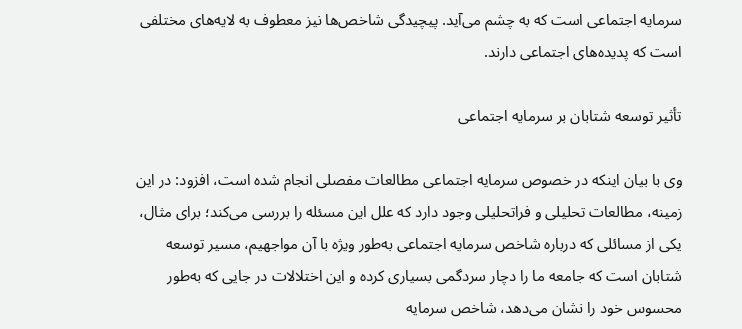سرمایه اجتماعی است که به چشم می‌آید. پیچیدگی شاخص‌ها نیز معطوف به لایه‌های مختلفی است که پدیده‌های اجتماعی دارند.

تأثیر توسعه شتابان بر سرمایه اجتماعی

وی با بیان اینکه در خصوص سرمایه اجتماعی مطالعات مفصلی انجام شده است، افزود: در این زمینه، مطالعات تحلیلی و فراتحلیلی وجود دارد که علل این مسئله را بررسی می‌کند؛ برای مثال، یکی از مسائلی که درباره شاخص سرمایه اجتماعی به‌طور ویژه با آن مواجهیم، مسیر توسعه شتابان است که جامعه ما را دچار سردگمی بسیاری کرده و این اختلالات در جایی که به‌طور محسوس خود را نشان می‌دهد، شاخص سرمایه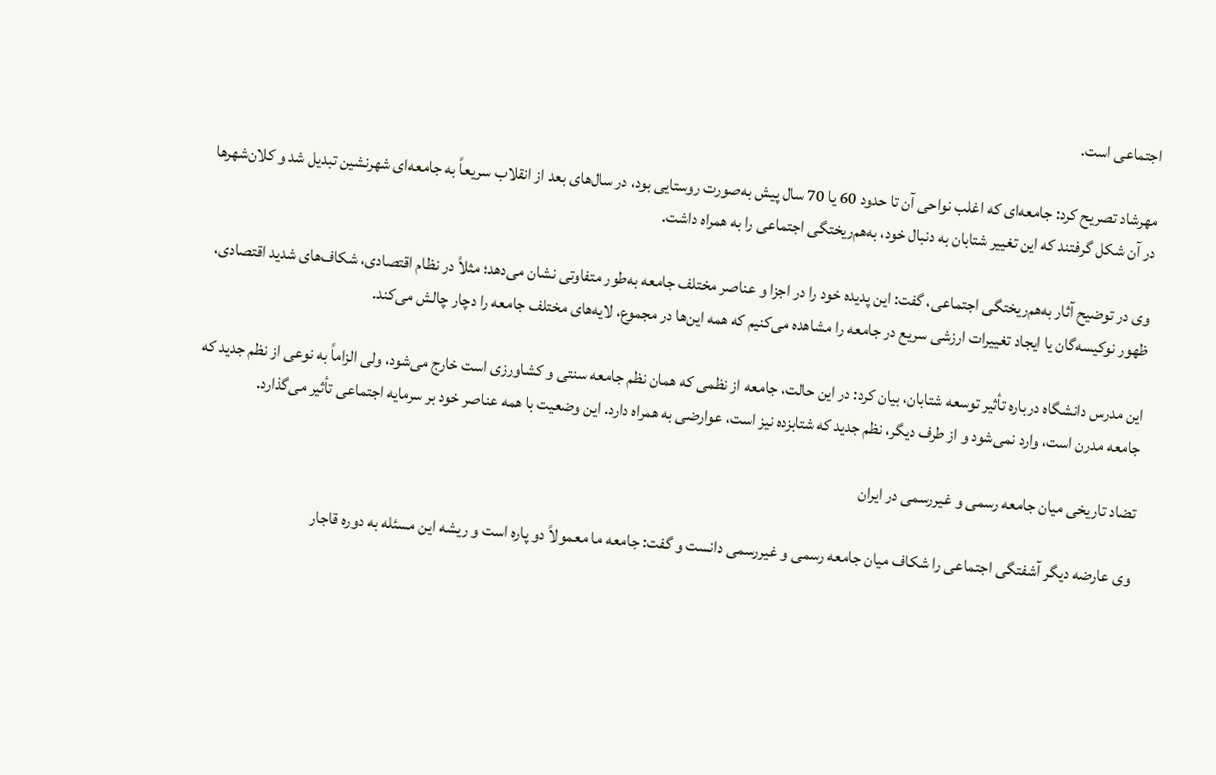اجتماعی است.

مهرشاد تصریح کرد: جامعه‌ای که اغلب نواحی آن تا حدود 60 یا 70 سال پیش به‌صورت روستایی بود، در سال‌های بعد از انقلاب سریعاً به جامعه‌ای شهرنشین تبدیل شد و کلان‌شهرها در آن شکل گرفتند که این تغییر شتابان به دنبال خود، به‌هم‌ریختگی اجتماعی را به همراه داشت.

وی در توضیح آثار به‌هم‌ریختگی اجتماعی، گفت: این پدیده خود را در اجزا و عناصر مختلف جامعه به‌طور متفاوتی نشان می‌دهد؛ مثلاً در نظام اقتصادی، شکاف‌های شدید اقتصادی، ظهور نوکیسه‌گان یا ایجاد تغییرات ارزشی سریع در جامعه را مشاهده می‌کنیم که همه این‌ها در مجموع، لایه‌های مختلف جامعه را دچار چالش می‌کند.

این مدرس دانشگاه درباره تأثیر توسعه شتابان، بیان کرد: در این حالت، جامعه از نظمی که همان نظم جامعه سنتی و کشاورزی است خارج می‌شود، ولی الزاماً به نوعی از نظم جدید که جامعه مدرن است، وارد نمی‌شود و از طرف دیگر، نظم جدید که شتابزده نیز است، عوارضی به همراه دارد. این وضعیت با همه عناصر خود بر سرمایه اجتماعی تأثیر می‌گذارد.

تضاد تاریخی میان جامعه رسمی و غیررسمی در ایران

وی عارضه دیگر آشفتگی اجتماعی را شکاف میان جامعه رسمی و غیررسمی دانست و گفت: جامعه ما معمولاً دو پاره است و ریشه این مسئله به دوره قاجار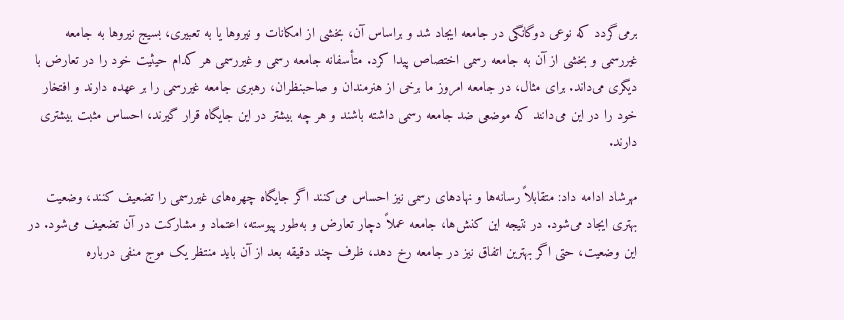برمی‌گردد که نوعی دوگانگی در جامعه ایجاد شد و براساس آن، بخشی از امکانات و نیروها یا به تعبیری، بسیج نیروها به جامعه غیررسمی و بخشی از آن به جامعه رسمی اختصاص پیدا کرد. متأسفانه جامعه رسمی و غیررسمی هر کدام حیثیت خود را در تعارض با دیگری می‌داند. برای مثال، در جامعه امروز ما برخی از هنرمندان و صاحبنظران، رهبری جامعه غیررسمی را بر عهده دارند و افتخار خود را در این می‌دانند که موضعی ضد جامعه رسمی داشته باشند و هر چه بیشتر در این جایگاه قرار گیرند، احساس مثبت بیشتری دارند.

مهرشاد ادامه داد: متقابلاً رسانه‌ها و نهادهای رسمی نیز احساس می‌کنند اگر جایگاه چهره‌های غیررسمی را تضعیف کنند، وضعیت بهتری ایجاد می‌شود. در نتیجه‌ این کنش‌ها، جامعه عملاً دچار تعارض و به‌طور پیوسته، اعتماد و مشارکت در آن تضعیف می‌شود. در این وضعیت، حتی اگر بهترین اتفاق نیز در جامعه رخ دهد، ظرف چند دقیقه بعد از آن باید منتظر یک موج منفی درباره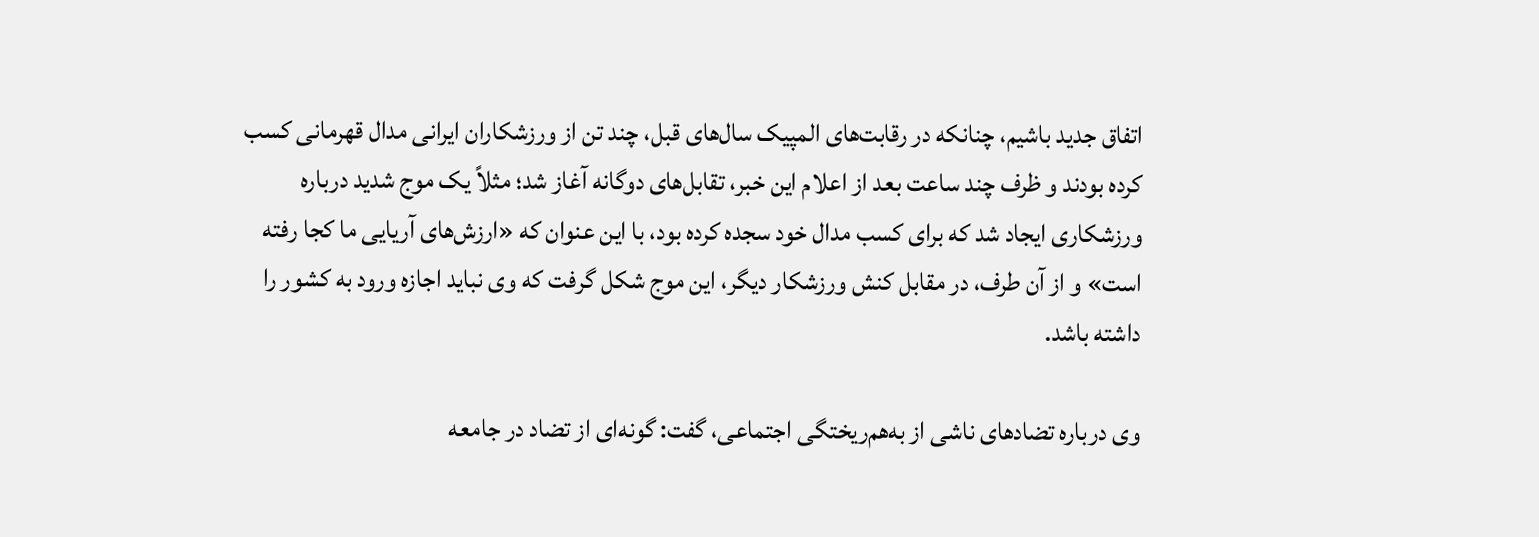اتفاق جدید باشیم، چنانکه در رقابت‌های المپیک سال‌های قبل، چند تن از ورزشکاران ایرانی مدال قهرمانی کسب کرده بودند و ظرف چند ساعت بعد از اعلام این خبر، تقابل‌های دوگانه آغاز شد؛ مثلاً یک موج شدید درباره ورزشکاری ایجاد شد که برای کسب مدال خود سجده کرده بود، با این عنوان که «ارزش‌های آریایی ما کجا رفته است» و از آن طرف، در مقابل کنش ورزشکار دیگر، این موج شکل گرفت که وی نباید اجازه ورود به کشور را داشته باشد.

وی درباره تضادهای ناشی از به‌هم‌ریختگی اجتماعی، گفت: گونه‌ای از تضاد در جامعه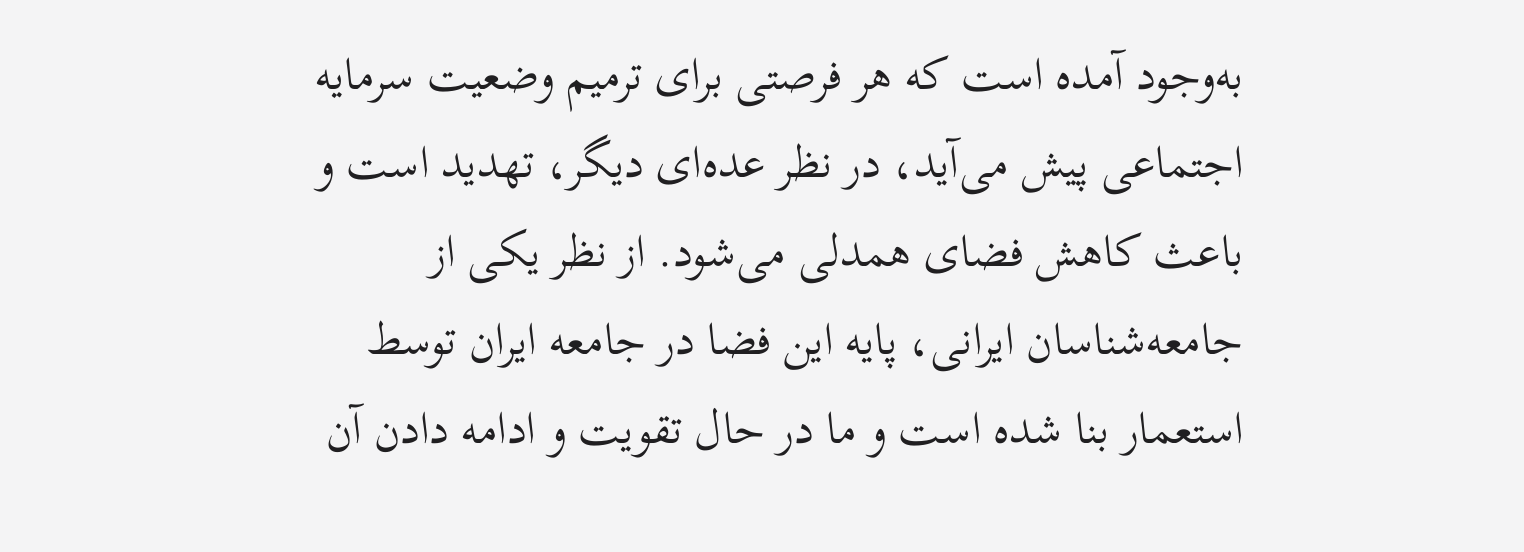به‌وجود آمده است که هر فرصتی برای ترمیم وضعیت سرمایه اجتماعی پیش می‌آید، در نظر عده‌ای دیگر، تهدید است و باعث کاهش فضای همدلی می‌شود. از نظر یکی از جامعه‌شناسان ایرانی، پایه این فضا در جامعه ایران توسط استعمار بنا شده است و ما در حال تقویت و ادامه دادن آن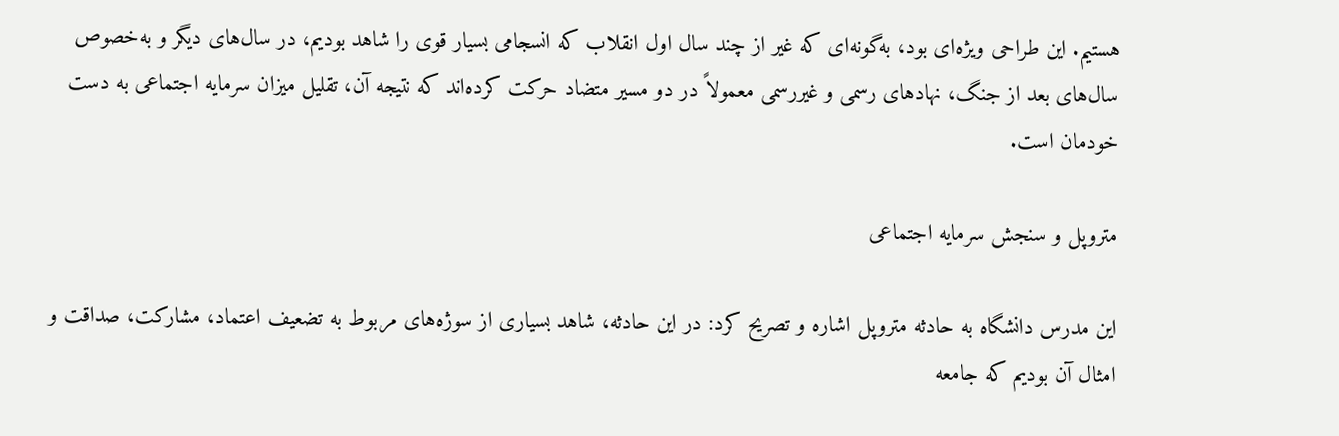هستیم. این طراحی ویژه‌ای بود، به‌گونه‌ای که غیر از چند سال اول انقلاب که انسجامی بسیار قوی را شاهد بودیم، در سال‌های دیگر و به‌خصوص سال‌های بعد از جنگ، نهاد‌های رسمی و غیررسمی معمولاً در دو مسیر متضاد حرکت کرده‌اند که نتیجه آن، تقلیل میزان سرمایه اجتماعی به دست خودمان است.

متروپل و سنجش سرمایه اجتماعی

این مدرس دانشگاه به حادثه متروپل اشاره و تصریح کرد: در این حادثه، شاهد بسیاری از سوژه‌های مربوط به تضعیف اعتماد، مشارکت، صداقت و امثال آن بودیم که جامعه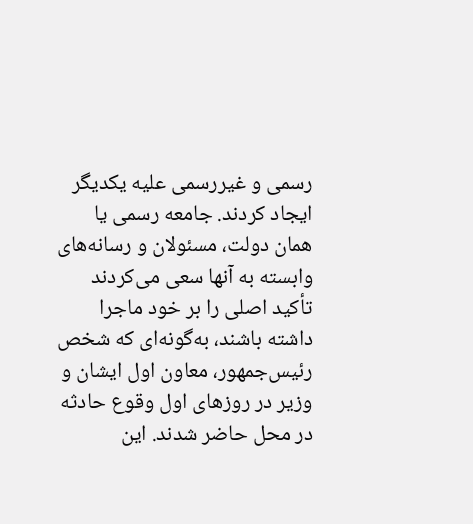رسمی و غیررسمی علیه یکدیگر ایجاد کردند. جامعه رسمی یا همان دولت، مسئولان و رسانه‌های وابسته به آنها سعی می‌کردند تأکید اصلی را بر خود ماجرا داشته باشند، به‌گونه‌ای که شخص رئیس‌جمهور، معاون اول ایشان و وزیر در روزهای اول وقوع حادثه در محل حاضر شدند. این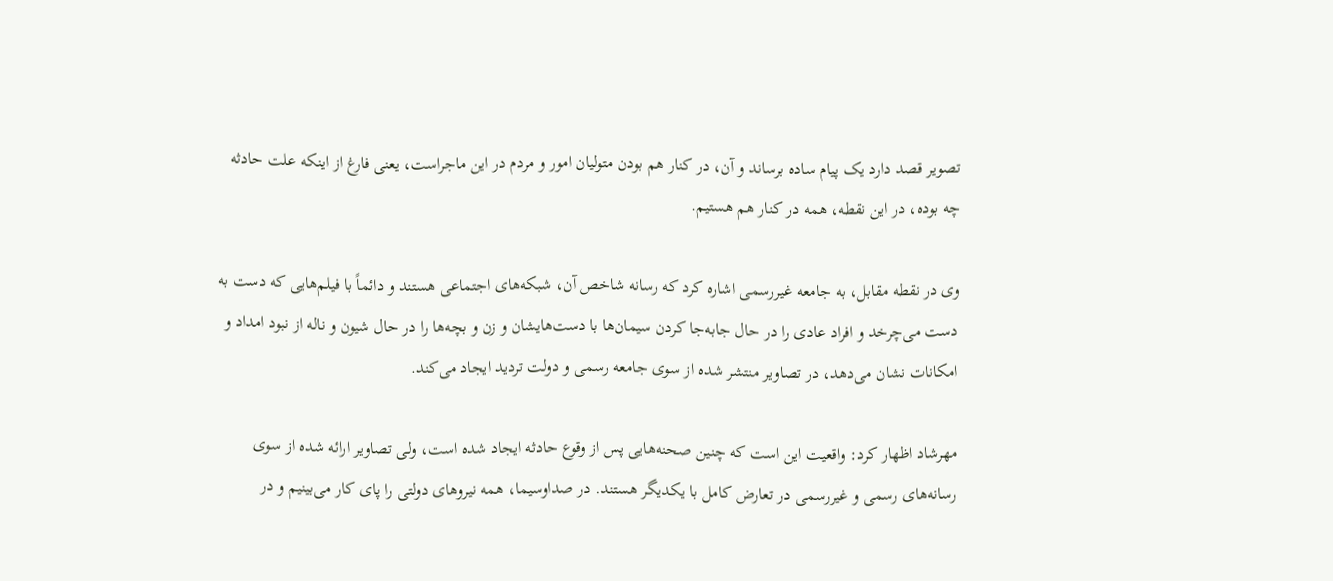تصویر قصد دارد یک پیام ساده برساند و آن، در کنار هم بودن متولیان امور و مردم در این ماجراست، یعنی فارغ از اینکه علت حادثه چه بوده، در این نقطه، همه در کنار هم هستیم.

وی در نقطه مقابل، به جامعه غیررسمی اشاره کرد که رسانه شاخص آن، شبکه‌های اجتماعی هستند و دائماً با فیلم‌هایی که دست به دست می‌چرخد و افراد عادی را در حال جابه‌جا کردن سیمان‌ها با دست‌هایشان و زن و بچه‌ها را در حال شیون و ناله از نبود امداد و امکانات نشان می‌دهد، در تصاویر منتشر شده از سوی جامعه رسمی و دولت تردید ایجاد می‌کند.

مهرشاد اظهار کرد: واقعیت این است که چنین صحنه‌‍‌هایی پس از وقوع حادثه ایجاد شده است، ولی تصاویر ارائه شده از سوی رسانه‌های رسمی و غیررسمی در تعارض کامل با یکدیگر هستند. در صداوسیما، همه نیروهای دولتی را پای کار می‌بینیم و در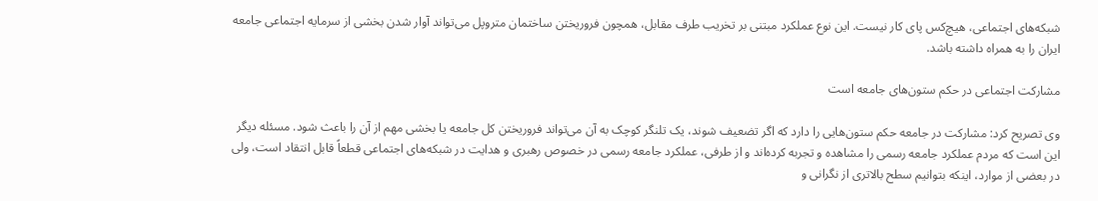شبکه‌های اجتماعی، هیچ‌کس پای کار نیست. این نوع عملکرد مبتنی بر تخریب طرف مقابل، همچون فروریختن ساختمان متروپل می‌تواند آوار شدن بخشی از سرمایه اجتماعی جامعه ایران را به همراه داشته باشد.

مشارکت اجتماعی در حکم ستون‌های جامعه است

وی تصریح کرد: مشارکت در جامعه حکم ستون‌هایی را دارد که اگر تضعیف شوند، یک تلنگر کوچک به آن می‌تواند فروریختن کل جامعه یا بخشی مهم از آن را باعث شود. مسئله دیگر این است که مردم عملکرد جامعه رسمی را مشاهده و تجربه‌‌ کرده‌اند و از طرفی، عملکرد جامعه رسمی در خصوص رهبری و هدایت‌ در شبکه‌های اجتماعی قطعاً قابل انتقاد است، ولی در بعضی از موارد، اینکه بتوانیم سطح بالاتری از نگرانی و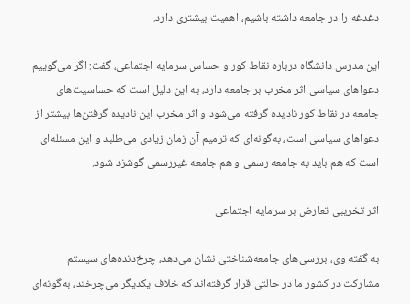دغدغه را در جامعه داشته باشیم، اهمیت بیشتری دارد.

این مدرس دانشگاه درباره نقاط کور و حساس سرمایه اجتماعی، گفت: اگر می‌گوییم دعواهای سیاسی اثر مخرب بر جامعه دارد، به این دلیل است که حساسیت‌های جامعه در نقاط کور نادیده گرفته می‌شود و اثر مخرب این نادیده گرفتن‌ها بیشتر از دعواهای سیاسی است، به‌گونه‌ای که ترمیم آن زمان زیادی می‌طلبد و این مسئله‌ای است که هم باید به جامعه رسمی و هم جامعه غیررسمی گوشزد شود.

اثر تخریبی تعارض بر سرمایه اجتماعی

به گفته وی، بررسی‌های جامعه‌شناختی نشان می‌دهد، چرخ‌دنده‌های سیستم مشارکت در کشور ما در حالتی قرار گرفته‌اند که خلاف یکدیگر می‌چرخند، به‌گونه‌ای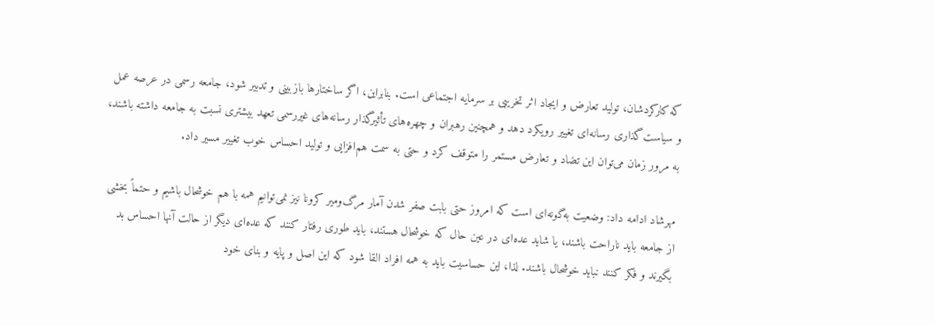که کارکردشان، تولید تعارض و ایجاد اثر تخریبی بر سرمایه اجتماعی است. بنابراین، اگر ساختارها بازبینی و تدبیر شود، جامعه رسمی در عرصه عمل و سیاست‌گذاری رسانه‌ای تغییر رویکرد دهد و همچنین رهبران و چهره‌های تأثیرگذار رسانه‌های غیررسمی تعهد بیشتری نسبت به جامعه داشته باشند، به مرور زمان می‌توان این تضاد و تعارض مستمر را متوقف کرد و حتی به سمت هم‌افزایی و تولید احساس خوب تغییر مسیر داد.

مهرشاد ادامه داد: وضعیت به‌گونه‌ای است که امروز حتی بابت صفر شدن آمار مرگ‌ومیر کرونا نیز نمی‌توانیم همه با هم خوشحال باشیم و حتماً بخشی از جامعه باید ناراحت باشند، یا شاید عده‌ای در عین حال که خوشحال هستند، باید طوری رفتار کنند که عده‌ای دیگر از حالت آنها احساس بد بگیرند و فکر کنند نباید خوشحال باشند. لذا، این حساسیت باید به همه افراد القا شود که این اصل و پایه و بنای خود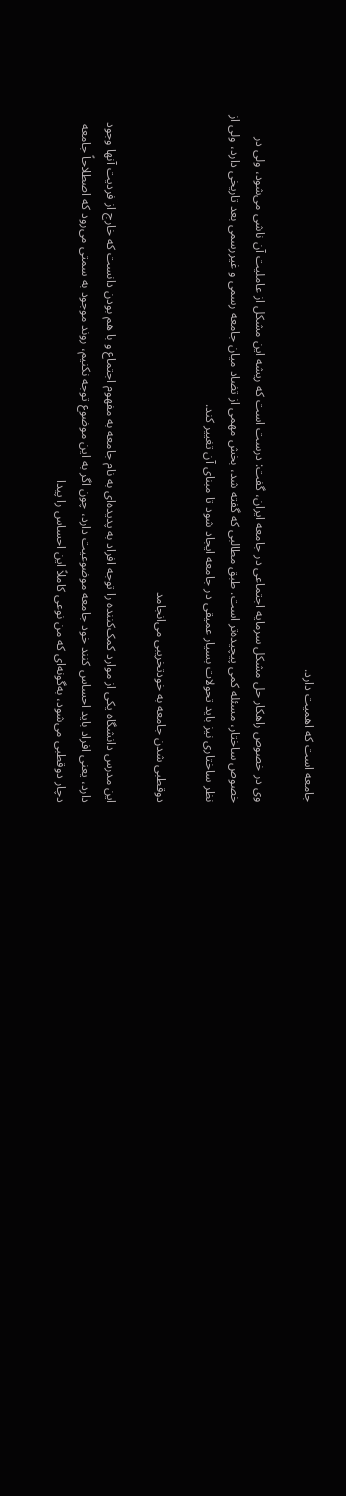جامعه است که اهمیت دارد.

وی در خصوص راهکار حل مشکل سرمایه اجتماعی در جامعه ایران، گفت: درست است که ریشه این مشکل از عاملیت آن ناشی می‌شود، ولی در خصوص ساختار، مسئله کمی پیچیده‌تر است. طبق مطالبی که گفته شد، بخش مهمی از تضاد میان جامعه رسمی و غیررسمی بعد تاریخی دارد، ولی از نظر ساختاری نیز باید تحولات بسیار عمیقی در جامعه ایجاد شود تا مبنای آن تغییر کند.

دوقطبی شدن جامعه به خودتخریبی می‌انجامد

این مدرس دانشگاه یکی از موارد کمک‌کننده را توجه افراد به پدیده‌ای به نام جامعه به مفهوم اجتماع و با هم بودن دانست که خارج از فردیت آنها وجود دارد، یعنی افراد باید احساس کنند خود جامعه موضوعیت دارد، چون اگر به این موضوع توجه نکنیم، روند موجود به سمتی می‌رود که اصطلاحاً جامعه دچار دوقطبی می‌شود، به‌گونه‌ای که من نوعی کاملاً این احساس را پیدا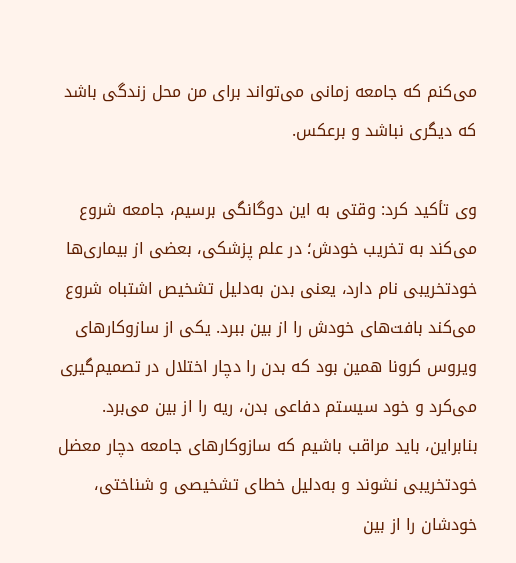می‌کنم که جامعه زمانی می‌تواند برای من محل زندگی باشد که دیگری نباشد و برعکس.

وی تأکید کرد: وقتی به این دوگانگی برسیم، جامعه شروع می‌کند به تخریب خودش؛ در علم پزشکی، بعضی از بیماری‌ها خودتخریبی نام دارد، یعنی بدن به‌دلیل تشخیص اشتباه شروع می‌کند بافت‌های خودش را از بین ببرد. یکی از سازوکارهای ویروس کرونا همین بود که بدن را دچار اختلال در تصمیم‌گیری می‌کرد و خود سیستم دفاعی بدن، ریه را از بین می‌برد. بنابراین، باید مراقب باشیم که سازوکارهای جامعه دچار معضل خودتخریبی نشوند و به‌دلیل خطای تشخیصی و شناختی، خودشان را از بین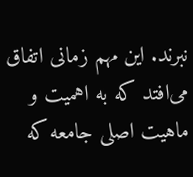نبرند. این مهم زمانی اتفاق می‌افتد که به اهمیت و ماهیت اصلی جامعه که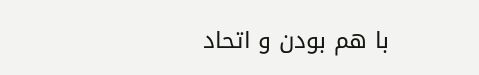با هم بودن و اتحاد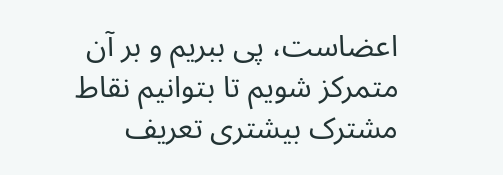اعضاست، پی ببریم و بر آن متمرکز شویم تا بتوانیم نقاط مشترک بیشتری تعریف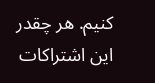کنیم. هر چقدر این اشتراکات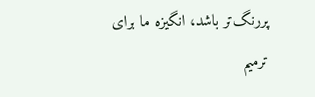پررنگ‌تر باشد، انگیزه ما برای ترمیم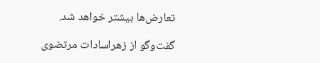تعارض‌ها بیشتر خواهد شد.

گفت‌وگو از زهراسادات مرتضوی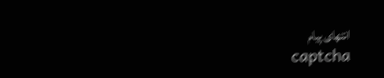انتهای پیام
captcha